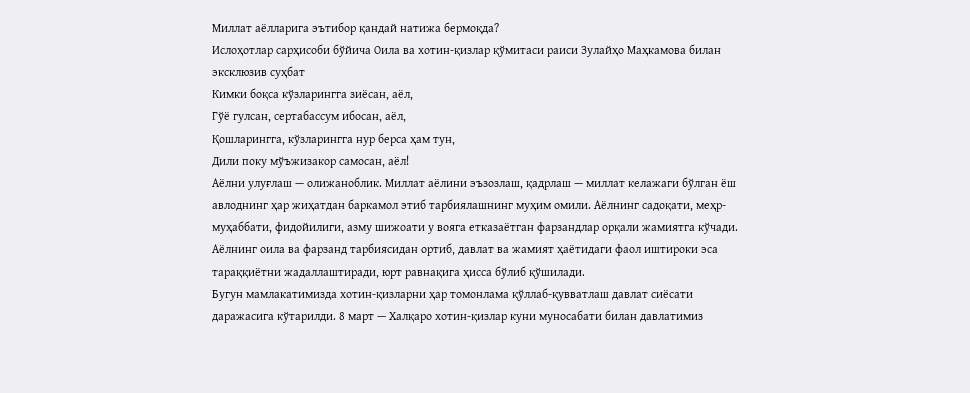Миллат аёлларига эътибор қандай натижа бермоқда?
Ислоҳотлар сарҳисоби бўйича Оила ва хотин-қизлар қўмитаси раиси Зулайҳо Маҳкамова билан эксклюзив суҳбат
Кимки боқса кўзларингга зиёсан, аёл,
Гўё гулсан, сертабассум ибосан, аёл,
Қошларингга, кўзларингга нур берса ҳам тун,
Дили поку мўъжизакор самосан, аёл!
Аёлни улуғлаш — олижаноблик. Миллат аёлини эъзозлаш, қадрлаш — миллат келажаги бўлган ёш авлоднинг ҳар жиҳатдан баркамол этиб тарбиялашнинг муҳим омили. Аёлнинг садоқати, меҳр-муҳаббати, фидойилиги, азму шижоати у вояга етказаётган фарзандлар орқали жамиятга кўчади. Аёлнинг оила ва фарзанд тарбиясидан ортиб, давлат ва жамият ҳаётидаги фаол иштироки эса тараққиётни жадаллаштиради, юрт равнақига ҳисса бўлиб қўшилади.
Бугун мамлакатимизда хотин-қизларни ҳар томонлама қўллаб-қувватлаш давлат сиёсати даражасига кўтарилди. 8 март — Халқаро хотин-қизлар куни муносабати билан давлатимиз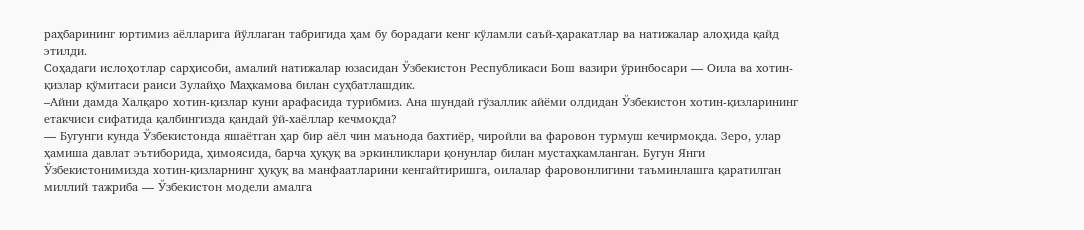раҳбарининг юртимиз аёлларига йўллаган табригида ҳам бу борадаги кенг кўламли саъй-ҳаракатлар ва натижалар алоҳида қайд этилди.
Соҳадаги ислоҳотлар сарҳисоби, амалий натижалар юзасидан Ўзбекистон Республикаси Бош вазири ўринбосари — Оила ва хотин-қизлар қўмитаси раиси Зулайҳо Маҳкамова билан суҳбатлашдик.
–Айни дамда Халқаро хотин-қизлар куни арафасида турибмиз. Ана шундай гўзаллик айёми олдидан Ўзбекистон хотин-қизларининг етакчиси сифатида қалбингизда қандай ўй-хаёллар кечмоқда?
— Бугунги кунда Ўзбекистонда яшаётган ҳар бир аёл чин маънода бахтиёр, чиройли ва фаровон турмуш кечирмоқда. Зеро, улар ҳамиша давлат эътиборида, ҳимоясида, барча ҳуқуқ ва эркинликлари қонунлар билан мустаҳкамланган. Бугун Янги Ўзбекистонимизда хотин-қизларнинг ҳуқуқ ва манфаатларини кенгайтиришга, оилалар фаровонлигини таъминлашга қаратилган миллий тажриба — Ўзбекистон модели амалга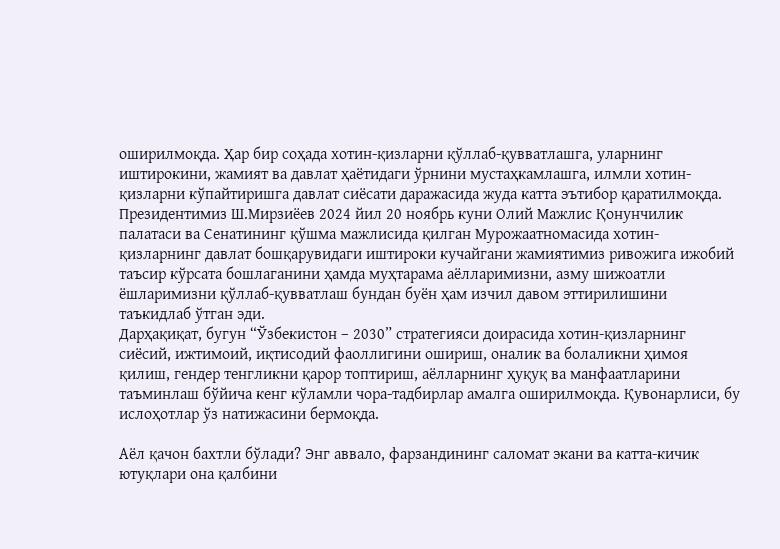оширилмоқда. Ҳар бир соҳада хотин-қизларни қўллаб-қувватлашга, уларнинг иштирокини, жамият ва давлат ҳаётидаги ўрнини мустаҳкамлашга, илмли хотин-қизларни кўпайтиришга давлат сиёсати даражасида жуда катта эътибор қаратилмоқда.
Президентимиз Ш.Мирзиёев 2024 йил 20 ноябрь куни Олий Мажлис Қонунчилик палатаси ва Сенатининг қўшма мажлисида қилган Мурожаатномасида хотин-қизларнинг давлат бошқарувидаги иштироки кучайгани жамиятимиз ривожига ижобий таъсир кўрсата бошлаганини ҳамда муҳтарама аёлларимизни, азму шижоатли ёшларимизни қўллаб-қувватлаш бундан буён ҳам изчил давом эттирилишини таъкидлаб ўтган эди.
Дарҳақиқат, бугун “Ўзбекистон – 2030” стратегияси доирасида хотин-қизларнинг сиёсий, ижтимоий, иқтисодий фаоллигини ошириш, оналик ва болаликни ҳимоя қилиш, гендер тенгликни қарор топтириш, аёлларнинг ҳуқуқ ва манфаатларини таъминлаш бўйича кенг кўламли чора-тадбирлар амалга оширилмоқда. Қувонарлиси, бу ислоҳотлар ўз натижасини бермоқда.

Аёл қачон бахтли бўлади? Энг аввало, фарзандининг саломат экани ва катта-кичик ютуқлари она қалбини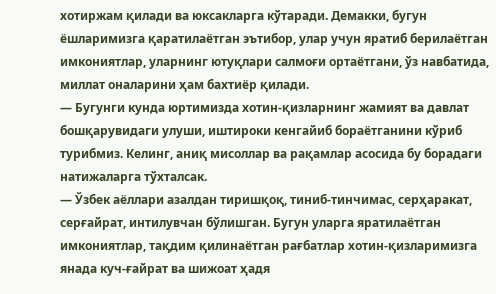хотиржам қилади ва юксакларга кўтаради. Демакки, бугун ёшларимизга қаратилаётган эътибор, улар учун яратиб берилаётган имкониятлар, уларнинг ютуқлари салмоғи ортаётгани, ўз навбатида, миллат оналарини ҳам бахтиёр қилади.
— Бугунги кунда юртимизда хотин-қизларнинг жамият ва давлат бошқарувидаги улуши, иштироки кенгайиб бораётганини кўриб турибмиз. Келинг, аниқ мисоллар ва рақамлар асосида бу борадаги натижаларга тўхталсак.
— Ўзбек аёллари азалдан тиришқоқ, тиниб-тинчимас, серҳаракат, серғайрат, интилувчан бўлишган. Бугун уларга яратилаётган имкониятлар, тақдим қилинаётган рағбатлар хотин-қизларимизга янада куч-ғайрат ва шижоат ҳадя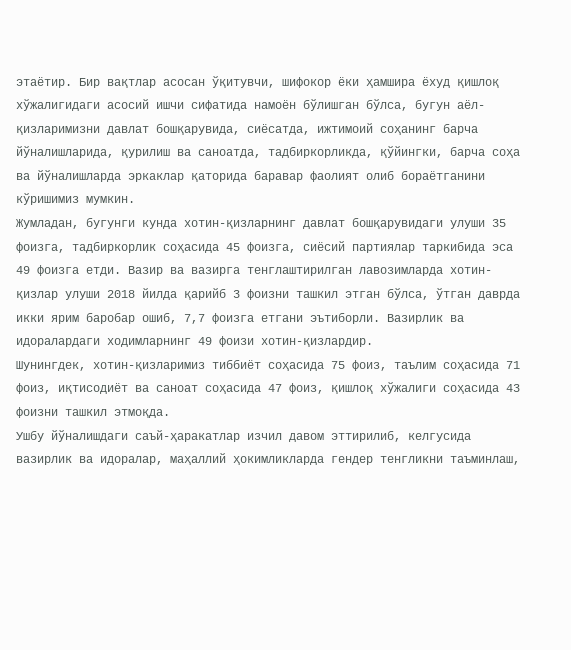этаётир. Бир вақтлар асосан ўқитувчи, шифокор ёки ҳамшира ёхуд қишлоқ хўжалигидаги асосий ишчи сифатида намоён бўлишган бўлса, бугун аёл-қизларимизни давлат бошқарувида, сиёсатда, ижтимоий соҳанинг барча йўналишларида, қурилиш ва саноатда, тадбиркорликда, қўйингки, барча соҳа ва йўналишларда эркаклар қаторида баравар фаолият олиб бораётганини кўришимиз мумкин.
Жумладан, бугунги кунда хотин-қизларнинг давлат бошқарувидаги улуши 35 фоизга, тадбиркорлик соҳасида 45 фоизга, сиёсий партиялар таркибида эса 49 фоизга етди. Вазир ва вазирга тенглаштирилган лавозимларда хотин-қизлар улуши 2018 йилда қарийб 3 фоизни ташкил этган бўлса, ўтган даврда икки ярим баробар ошиб, 7,7 фоизга етгани эътиборли. Вазирлик ва идоралардаги ходимларнинг 49 фоизи хотин-қизлардир.
Шунингдек, хотин-қизларимиз тиббиёт соҳасида 75 фоиз, таълим соҳасида 71 фоиз, иқтисодиёт ва саноат соҳасида 47 фоиз, қишлоқ хўжалиги соҳасида 43 фоизни ташкил этмоқда.
Ушбу йўналишдаги саъй-ҳаракатлар изчил давом эттирилиб, келгусида вазирлик ва идоралар, маҳаллий ҳокимликларда гендер тенгликни таъминлаш,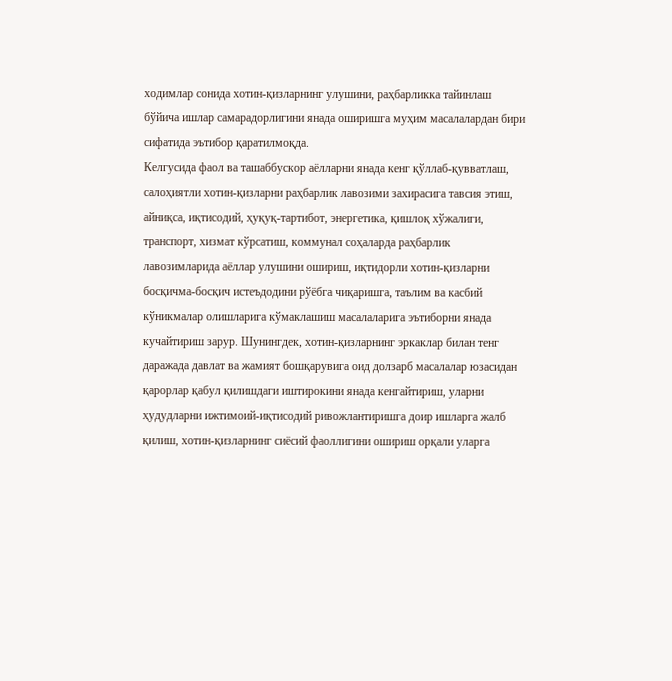ходимлар сонида хотин-қизларнинг улушини, раҳбарликка тайинлаш бўйича ишлар самарадорлигини янада оширишга муҳим масалалардан бири сифатида эътибор қаратилмоқда.
Келгусида фаол ва ташаббускор аёлларни янада кенг қўллаб-қувватлаш, салоҳиятли хотин-қизларни раҳбарлик лавозими захирасига тавсия этиш, айниқса, иқтисодий, ҳуқуқ-тартибот, энергетика, қишлоқ хўжалиги, транспорт, хизмат кўрсатиш, коммунал соҳаларда раҳбарлик лавозимларида аёллар улушини ошириш, иқтидорли хотин-қизларни босқичма-босқич истеъдодини рўёбга чиқаришга, таълим ва касбий кўникмалар олишларига кўмаклашиш масалаларига эътиборни янада кучайтириш зарур. Шунингдек, хотин-қизларнинг эркаклар билан тенг даражада давлат ва жамият бошқарувига оид долзарб масалалар юзасидан қарорлар қабул қилишдаги иштирокини янада кенгайтириш, уларни ҳудудларни ижтимоий-иқтисодий ривожлантиришга доир ишларга жалб қилиш, хотин-қизларнинг сиёсий фаоллигини ошириш орқали уларга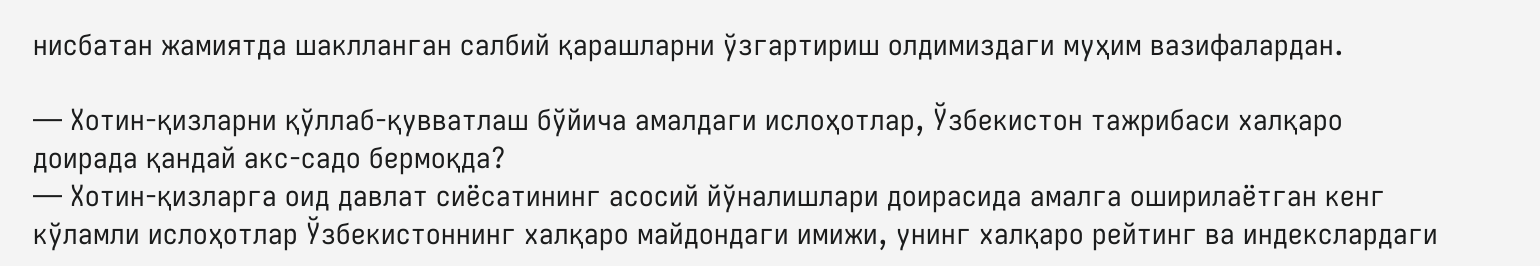нисбатан жамиятда шаклланган салбий қарашларни ўзгартириш олдимиздаги муҳим вазифалардан.

— Хотин-қизларни қўллаб-қувватлаш бўйича амалдаги ислоҳотлар, Ўзбекистон тажрибаси халқаро доирада қандай акс-садо бермоқда?
— Хотин-қизларга оид давлат сиёсатининг асосий йўналишлари доирасида амалга оширилаётган кенг кўламли ислоҳотлар Ўзбекистоннинг халқаро майдондаги имижи, унинг халқаро рейтинг ва индекслардаги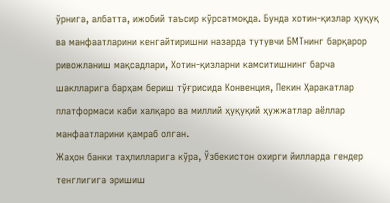ўрнига, албатта, ижобий таъсир кўрсатмоқда. Бунда хотин-қизлар ҳуқуқ ва манфаатларини кенгайтиришни назарда тутувчи БМТнинг барқарор ривожланиш мақсадлари, Хотин-қизларни камситишнинг барча шаклларига барҳам бериш тўғрисида Конвенция, Пекин Ҳаракатлар платформаси каби халқаро ва миллий ҳуқуқий ҳужжатлар аёллар манфаатларини қамраб олган.
Жаҳон банки таҳлилларига кўра, Ўзбекистон охирги йилларда гендер тенглигига эришиш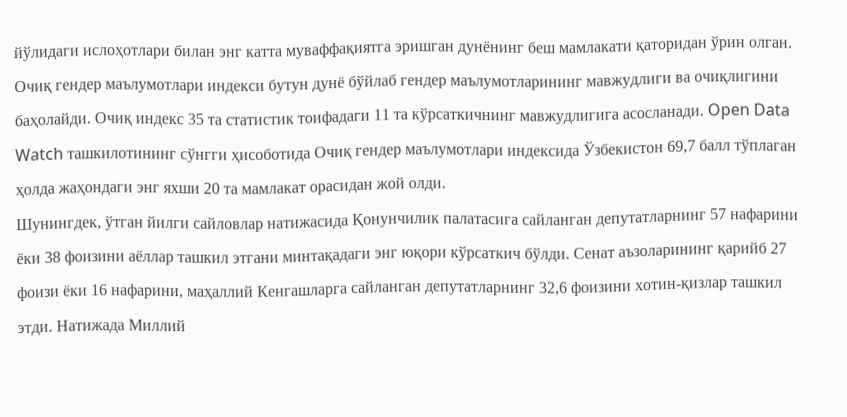йўлидаги ислоҳотлари билан энг катта муваффақиятга эришган дунёнинг беш мамлакати қаторидан ўрин олган.
Очиқ гендер маълумотлари индекси бутун дунё бўйлаб гендер маълумотларининг мавжудлиги ва очиқлигини баҳолайди. Очиқ индекс 35 та статистик тоифадаги 11 та кўрсаткичнинг мавжудлигига асосланади. Open Data Watch ташкилотининг сўнгги ҳисоботида Очиқ гендер маълумотлари индексида Ўзбекистон 69,7 балл тўплаган ҳолда жаҳондаги энг яхши 20 та мамлакат орасидан жой олди.
Шунингдек, ўтган йилги сайловлар натижасида Қонунчилик палатасига сайланган депутатларнинг 57 нафарини ёки 38 фоизини аёллар ташкил этгани минтақадаги энг юқори кўрсаткич бўлди. Сенат аъзоларининг қарийб 27 фоизи ёки 16 нафарини, маҳаллий Кенгашларга сайланган депутатларнинг 32,6 фоизини хотин-қизлар ташкил этди. Натижада Миллий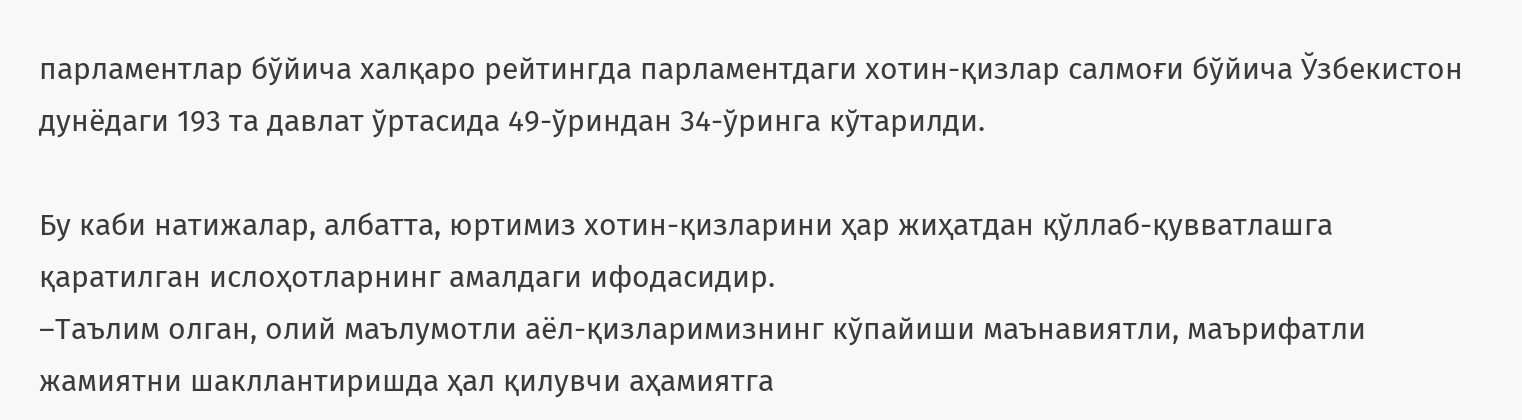парламентлар бўйича халқаро рейтингда парламентдаги хотин-қизлар салмоғи бўйича Ўзбекистон дунёдаги 193 та давлат ўртасида 49-ўриндан 34-ўринга кўтарилди.

Бу каби натижалар, албатта, юртимиз хотин-қизларини ҳар жиҳатдан қўллаб-қувватлашга қаратилган ислоҳотларнинг амалдаги ифодасидир.
–Таълим олган, олий маълумотли аёл-қизларимизнинг кўпайиши маънавиятли, маърифатли жамиятни шакллантиришда ҳал қилувчи аҳамиятга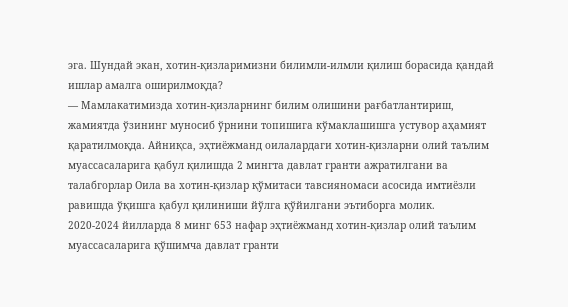эга. Шундай экан, хотин-қизларимизни билимли-илмли қилиш борасида қандай ишлар амалга оширилмоқда?
— Мамлакатимизда хотин-қизларнинг билим олишини рағбатлантириш, жамиятда ўзининг муносиб ўрнини топишига кўмаклашишга устувор аҳамият қаратилмоқда. Айниқса, эҳтиёжманд оилалардаги хотин-қизларни олий таълим муассасаларига қабул қилишда 2 мингта давлат гранти ажратилгани ва талабгорлар Оила ва хотин-қизлар қўмитаси тавсияномаси асосида имтиёзли равишда ўқишга қабул қилиниши йўлга қўйилгани эътиборга молик.
2020-2024 йилларда 8 минг 653 нафар эҳтиёжманд хотин-қизлар олий таълим муассасаларига қўшимча давлат гранти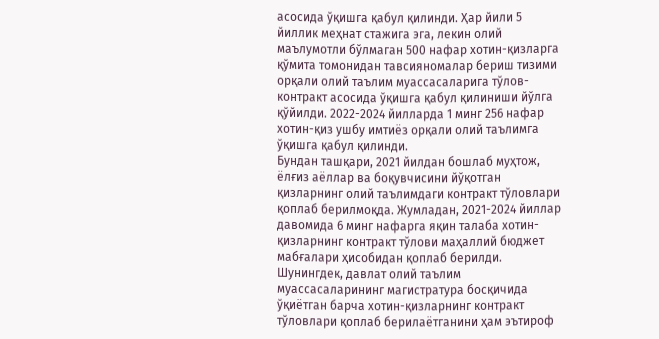асосида ўқишга қабул қилинди. Ҳар йили 5 йиллик меҳнат стажига эга, лекин олий маълумотли бўлмаган 500 нафар хотин-қизларга қўмита томонидан тавсияномалар бериш тизими орқали олий таълим муассасаларига тўлов-контракт асосида ўқишга қабул қилиниши йўлга қўйилди. 2022-2024 йилларда 1 минг 256 нафар хотин-қиз ушбу имтиёз орқали олий таълимга ўқишга қабул қилинди.
Бундан ташқари, 2021 йилдан бошлаб муҳтож, ёлғиз аёллар ва боқувчисини йўқотган қизларнинг олий таълимдаги контракт тўловлари қоплаб берилмоқда. Жумладан, 2021-2024 йиллар давомида 6 минг нафарга яқин талаба хотин-қизларнинг контракт тўлови маҳаллий бюджет мабғалари ҳисобидан қоплаб берилди.
Шунингдек, давлат олий таълим муассасаларининг магистратура босқичида ўқиётган барча хотин-қизларнинг контракт тўловлари қоплаб берилаётганини ҳам эътироф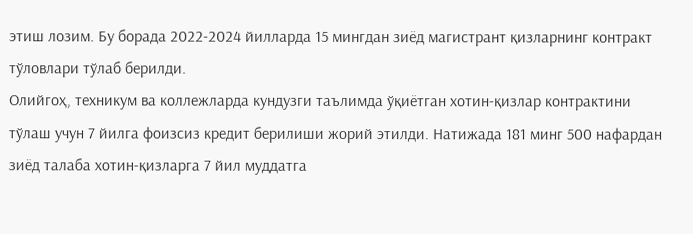этиш лозим. Бу борада 2022-2024 йилларда 15 мингдан зиёд магистрант қизларнинг контракт тўловлари тўлаб берилди.
Олийгоҳ, техникум ва коллежларда кундузги таълимда ўқиётган хотин-қизлар контрактини тўлаш учун 7 йилга фоизсиз кредит берилиши жорий этилди. Натижада 181 минг 500 нафардан зиёд талаба хотин-қизларга 7 йил муддатга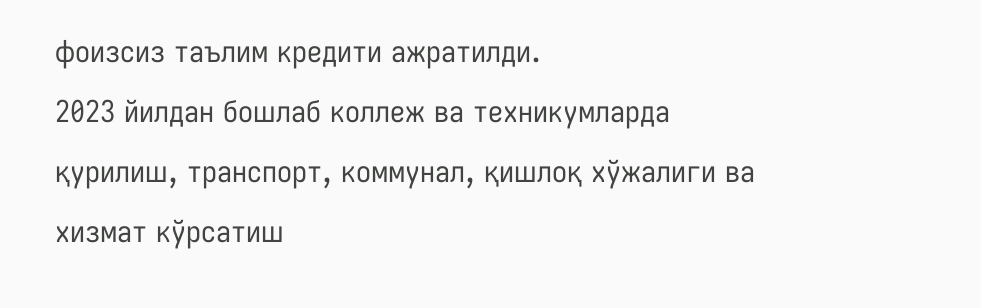фоизсиз таълим кредити ажратилди.
2023 йилдан бошлаб коллеж ва техникумларда қурилиш, транспорт, коммунал, қишлоқ хўжалиги ва хизмат кўрсатиш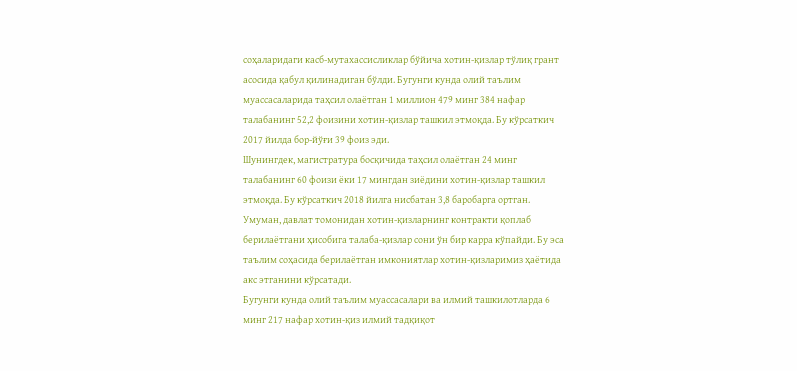соҳаларидаги касб-мутахассисликлар бўйича хотин-қизлар тўлиқ грант асосида қабул қилинадиган бўлди. Бугунги кунда олий таълим муассасаларида таҳсил олаётган 1 миллион 479 минг 384 нафар талабанинг 52,2 фоизини хотин-қизлар ташкил этмоқда. Бу кўрсаткич 2017 йилда бор-йўғи 39 фоиз эди.
Шунингдек, магистратура босқичида таҳсил олаётган 24 минг талабанинг 60 фоизи ёки 17 мингдан зиёдини хотин-қизлар ташкил этмоқда. Бу кўрсаткич 2018 йилга нисбатан 3,8 баробарга ортган.
Умуман, давлат томонидан хотин-қизларнинг контракти қоплаб берилаётгани ҳисобига талаба-қизлар сони ўн бир карра кўпайди. Бу эса таълим соҳасида берилаётган имкониятлар хотин-қизларимиз ҳаётида акс этганини кўрсатади.
Бугунги кунда олий таълим муассасалари ва илмий ташкилотларда 6 минг 217 нафар хотин-қиз илмий тадқиқот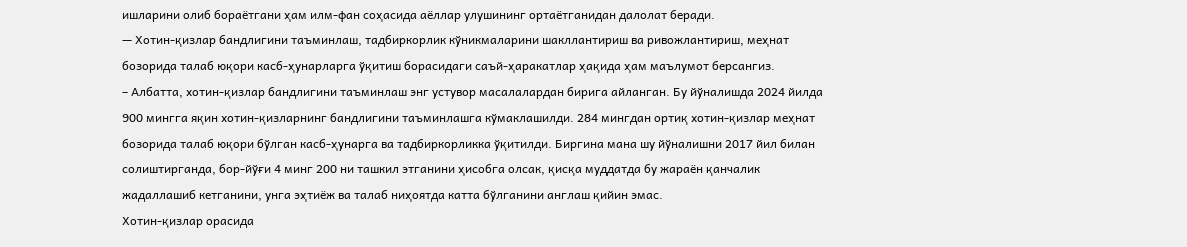ишларини олиб бораётгани ҳам илм-фан соҳасида аёллар улушининг ортаётганидан далолат беради.
— Хотин-қизлар бандлигини таъминлаш, тадбиркорлик кўникмаларини шакллантириш ва ривожлантириш, меҳнат бозорида талаб юқори касб-ҳунарларга ўқитиш борасидаги саъй-ҳаракатлар ҳақида ҳам маълумот берсангиз.
– Албатта, хотин-қизлар бандлигини таъминлаш энг устувор масалалардан бирига айланган. Бу йўналишда 2024 йилда 900 мингга яқин хотин-қизларнинг бандлигини таъминлашга кўмаклашилди. 284 мингдан ортиқ хотин-қизлар меҳнат бозорида талаб юқори бўлган касб-ҳунарга ва тадбиркорликка ўқитилди. Биргина мана шу йўналишни 2017 йил билан солиштирганда, бор-йўғи 4 минг 200 ни ташкил этганини ҳисобга олсак, қисқа муддатда бу жараён қанчалик жадаллашиб кетганини, унга эҳтиёж ва талаб ниҳоятда катта бўлганини англаш қийин эмас.
Хотин-қизлар орасида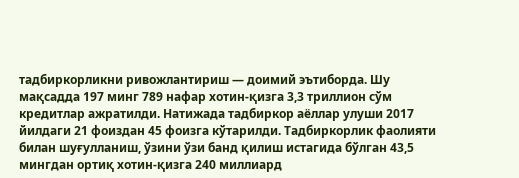тадбиркорликни ривожлантириш — доимий эътиборда. Шу мақсадда 197 минг 789 нафар хотин-қизга 3,3 триллион сўм кредитлар ажратилди. Натижада тадбиркор аёллар улуши 2017 йилдаги 21 фоиздан 45 фоизга кўтарилди. Тадбиркорлик фаолияти билан шуғулланиш, ўзини ўзи банд қилиш истагида бўлган 43,5 мингдан ортиқ хотин-қизга 240 миллиард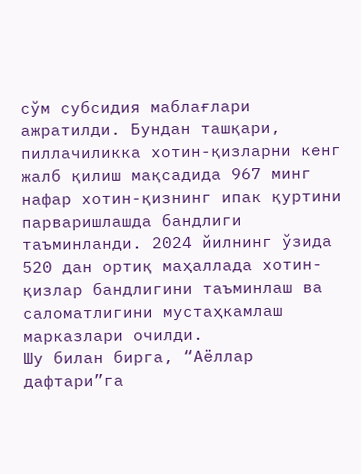сўм субсидия маблағлари ажратилди. Бундан ташқари, пиллачиликка хотин-қизларни кенг жалб қилиш мақсадида 967 минг нафар хотин-қизнинг ипак қуртини парваришлашда бандлиги таъминланди. 2024 йилнинг ўзида 520 дан ортиқ маҳаллада хотин-қизлар бандлигини таъминлаш ва саломатлигини мустаҳкамлаш марказлари очилди.
Шу билан бирга, “Аёллар дафтари”га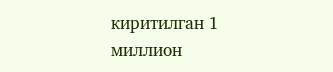киритилган 1 миллион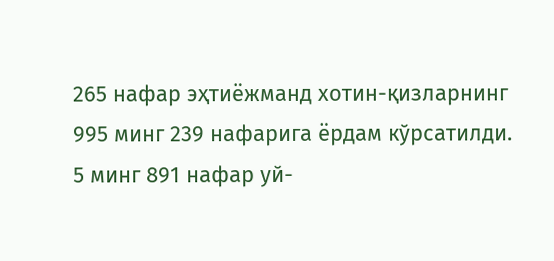265 нафар эҳтиёжманд хотин-қизларнинг 995 минг 239 нафарига ёрдам кўрсатилди. 5 минг 891 нафар уй-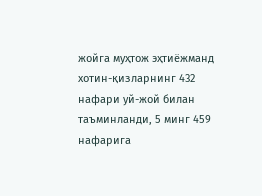жойга муҳтож эҳтиёжманд хотин-қизларнинг 432 нафари уй-жой билан таъминланди, 5 минг 459 нафарига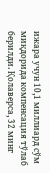ижара учун 10,1 миллиард сўм миқдорида компенсация тўлаб берилди. Қолаверса, 32 минг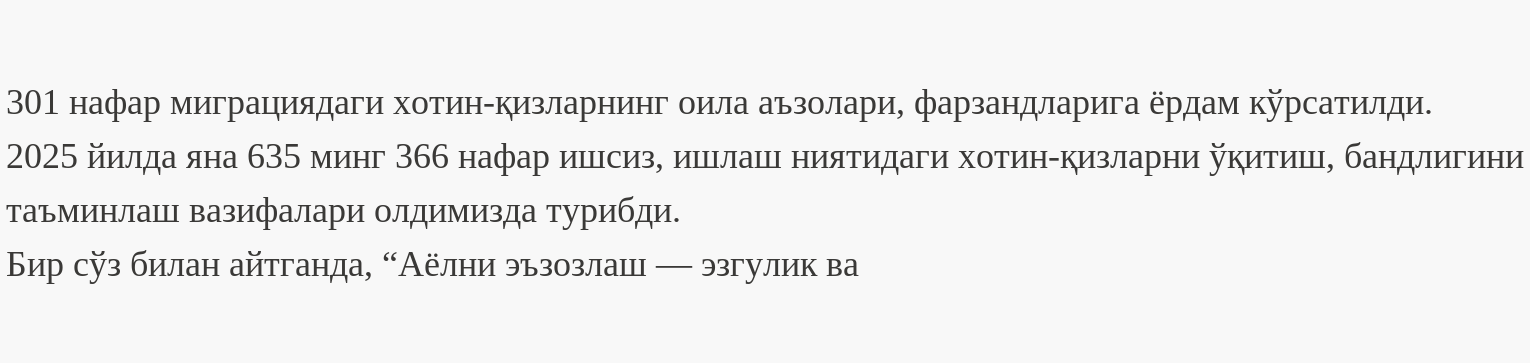301 нафар миграциядаги хотин-қизларнинг оила аъзолари, фарзандларига ёрдам кўрсатилди.
2025 йилда яна 635 минг 366 нафар ишсиз, ишлаш ниятидаги хотин-қизларни ўқитиш, бандлигини таъминлаш вазифалари олдимизда турибди.
Бир сўз билан айтганда, “Аёлни эъзозлаш — эзгулик ва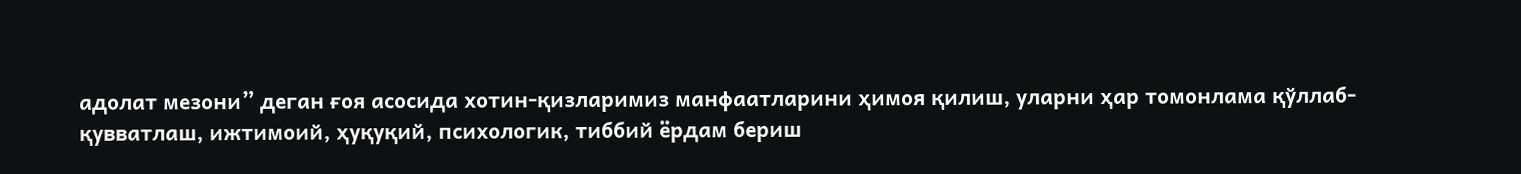адолат мезони” деган ғоя асосида хотин-қизларимиз манфаатларини ҳимоя қилиш, уларни ҳар томонлама қўллаб-қувватлаш, ижтимоий, ҳуқуқий, психологик, тиббий ёрдам бериш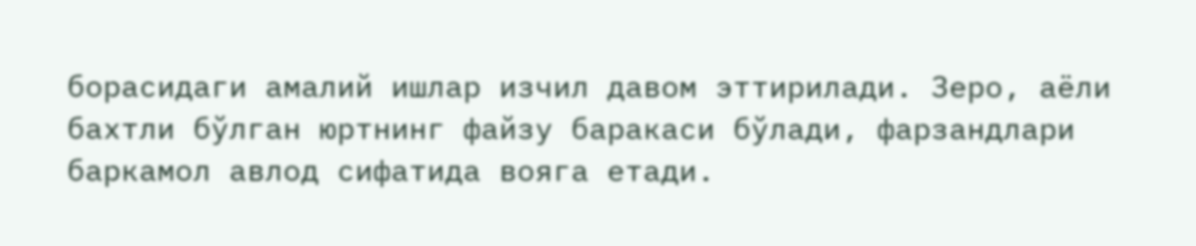борасидаги амалий ишлар изчил давом эттирилади. Зеро, аёли бахтли бўлган юртнинг файзу баракаси бўлади, фарзандлари баркамол авлод сифатида вояга етади.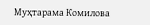Муҳтарама Комилова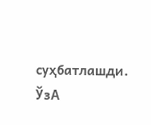суҳбатлашди. ЎзА